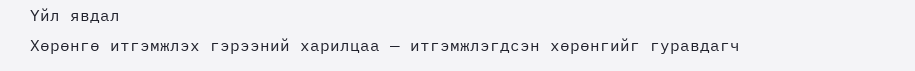Үйл явдал
Хөрөнгө итгэмжлэх гэрээний харилцаа — итгэмжлэгдсэн хөрөнгийг гуравдагч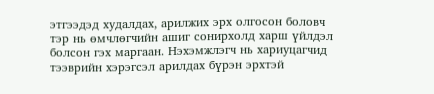этгээдэд худалдах, арилжих эрх олгосон боловч тэр нь өмчлөгчийн ашиг сонирхолд харш үйлдэл болсон гэх маргаан. Нэхэмжлэгч нь хариуцагчид тээврийн хэрэгсэл арилдах бүрэн эрхтэй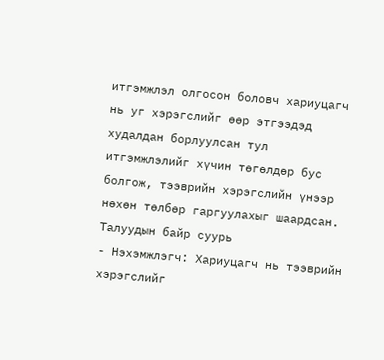итгэмжлэл олгосон боловч хариуцагч нь уг хэрэгслийг өөр этгээдэд худалдан борлуулсан тул итгэмжлэлийг хүчин төгөлдөр бус болгож, тээврийн хэрэгслийн үнээр нөхөн төлбөр гаргуулахыг шаардсан.
Талуудын байр суурь
- Нэхэмжлэгч: Хариуцагч нь тээврийн хэрэгслийг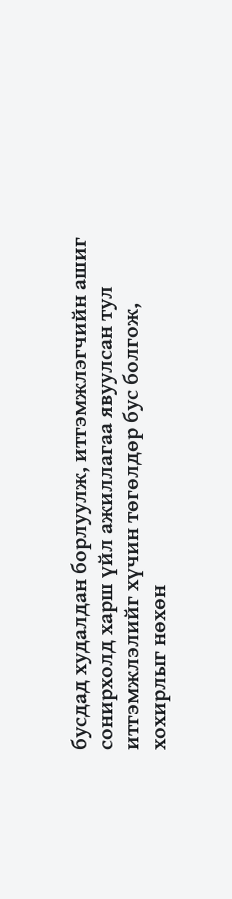бусдад худалдан борлуулж, итгэмжлэгчийн ашиг сонирхолд харш үйл ажиллагаа явуулсан тул итгэмжлэлийг хүчин төгөлдөр бус болгож, хохирлыг нөхөн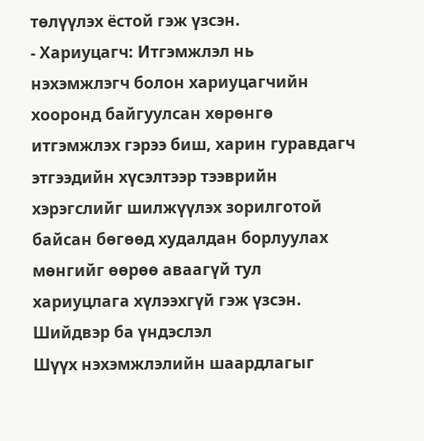төлүүлэх ёстой гэж үзсэн.
- Хариуцагч: Итгэмжлэл нь нэхэмжлэгч болон хариуцагчийн хооронд байгуулсан хөрөнгө итгэмжлэх гэрээ биш, харин гуравдагч этгээдийн хүсэлтээр тээврийн хэрэгслийг шилжүүлэх зорилготой байсан бөгөөд худалдан борлуулах мөнгийг өөрөө аваагүй тул хариуцлага хүлээхгүй гэж үзсэн.
Шийдвэр ба үндэслэл
Шүүх нэхэмжлэлийн шаардлагыг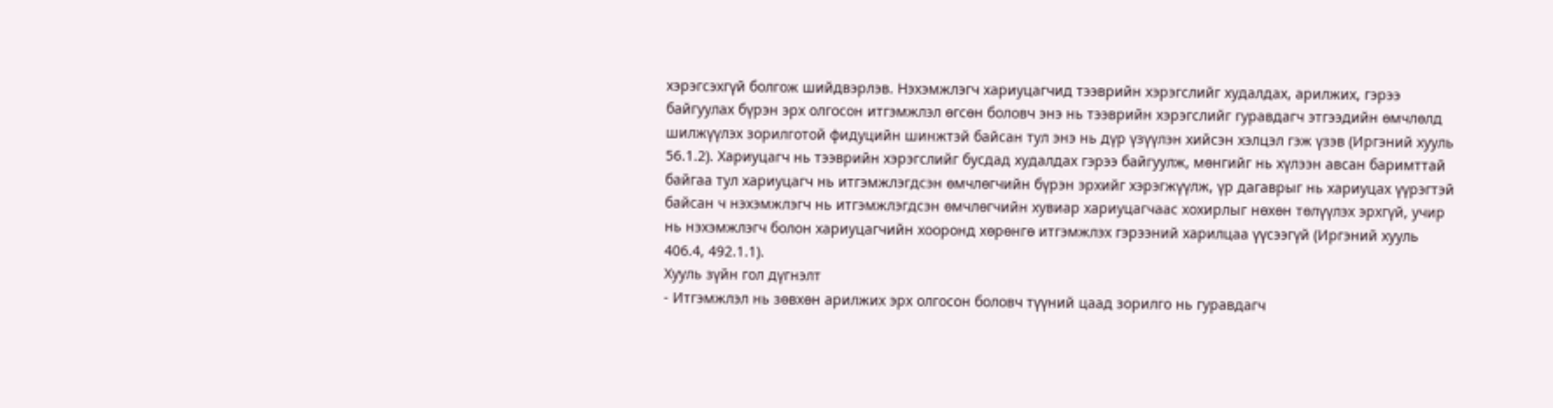хэрэгсэхгүй болгож шийдвэрлэв. Нэхэмжлэгч хариуцагчид тээврийн хэрэгслийг худалдах, арилжих, гэрээ байгуулах бүрэн эрх олгосон итгэмжлэл өгсөн боловч энэ нь тээврийн хэрэгслийг гуравдагч этгээдийн өмчлөлд шилжүүлэх зорилготой фидуцийн шинжтэй байсан тул энэ нь дүр үзүүлэн хийсэн хэлцэл гэж үзэв (Иргэний хууль 56.1.2). Хариуцагч нь тээврийн хэрэгслийг бусдад худалдах гэрээ байгуулж, мөнгийг нь хүлээн авсан баримттай байгаа тул хариуцагч нь итгэмжлэгдсэн өмчлөгчийн бүрэн эрхийг хэрэгжүүлж, үр дагаврыг нь хариуцах үүрэгтэй байсан ч нэхэмжлэгч нь итгэмжлэгдсэн өмчлөгчийн хувиар хариуцагчаас хохирлыг нөхөн төлүүлэх эрхгүй, учир нь нэхэмжлэгч болон хариуцагчийн хооронд хөрөнгө итгэмжлэх гэрээний харилцаа үүсээгүй (Иргэний хууль 406.4, 492.1.1).
Хууль зүйн гол дүгнэлт
- Итгэмжлэл нь зөвхөн арилжих эрх олгосон боловч түүний цаад зорилго нь гуравдагч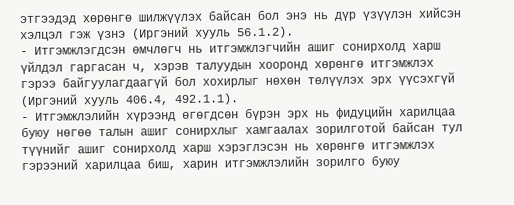этгээдэд хөрөнгө шилжүүлэх байсан бол энэ нь дүр үзүүлэн хийсэн хэлцэл гэж үзнэ (Иргэний хууль 56.1.2).
- Итгэмжлэгдсэн өмчлөгч нь итгэмжлэгчийн ашиг сонирхолд харш үйлдэл гаргасан ч, хэрэв талуудын хооронд хөрөнгө итгэмжлэх гэрээ байгуулагдаагүй бол хохирлыг нөхөн төлүүлэх эрх үүсэхгүй (Иргэний хууль 406.4, 492.1.1).
- Итгэмжлэлийн хүрээнд өгөгдсөн бүрэн эрх нь фидуцийн харилцаа буюу нөгөө талын ашиг сонирхлыг хамгаалах зорилготой байсан тул түүнийг ашиг сонирхолд харш хэрэглэсэн нь хөрөнгө итгэмжлэх гэрээний харилцаа биш, харин итгэмжлэлийн зорилго буюу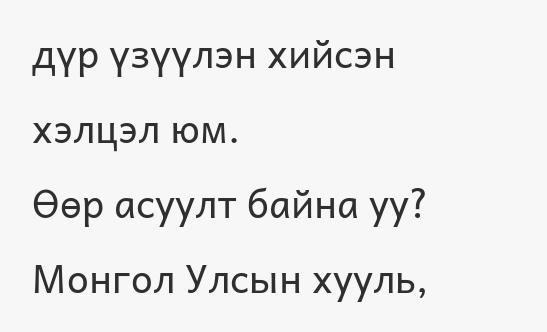дүр үзүүлэн хийсэн хэлцэл юм.
Өөр асуулт байна уу?
Монгол Улсын хууль,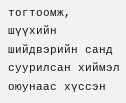тогтоомж, шүүхийн шийдвэрийн санд суурилсан хиймэл оюунаас хүссэн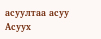асуултаа асуу
Асуух